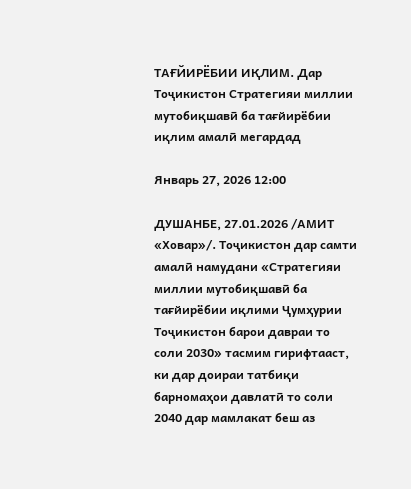ТАҒЙИРЁБИИ ИҚЛИМ. Дар Тоҷикистон Стратегияи миллии мутобиқшавӣ ба тағйирёбии иқлим амалӣ мегардад

Январь 27, 2026 12:00

ДУШАНБЕ, 27.01.2026 /АМИТ «Ховар»/. Тоҷикистон дар самти амалӣ намудани «Стратегияи миллии мутобиқшавӣ ба тағйирёбии иқлими Ҷумҳурии Тоҷикистон барои давраи то соли 2030» тасмим гирифтааст, ки дар доираи татбиқи барномаҳои давлатӣ то соли 2040 дар мамлакат беш аз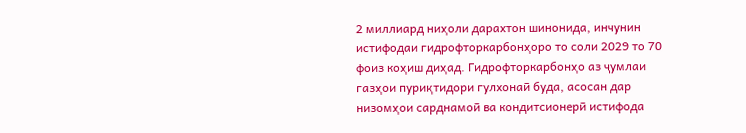2 миллиард ниҳоли дарахтон шинонида, инчунин истифодаи гидрофторкарбонҳоро то соли 2029 то 70 фоиз коҳиш диҳад. Гидрофторкарбонҳо аз ҷумлаи газҳои пуриқтидори гулхонаӣ буда, асосан дар низомҳои сарднамоӣ ва кондитсионерӣ истифода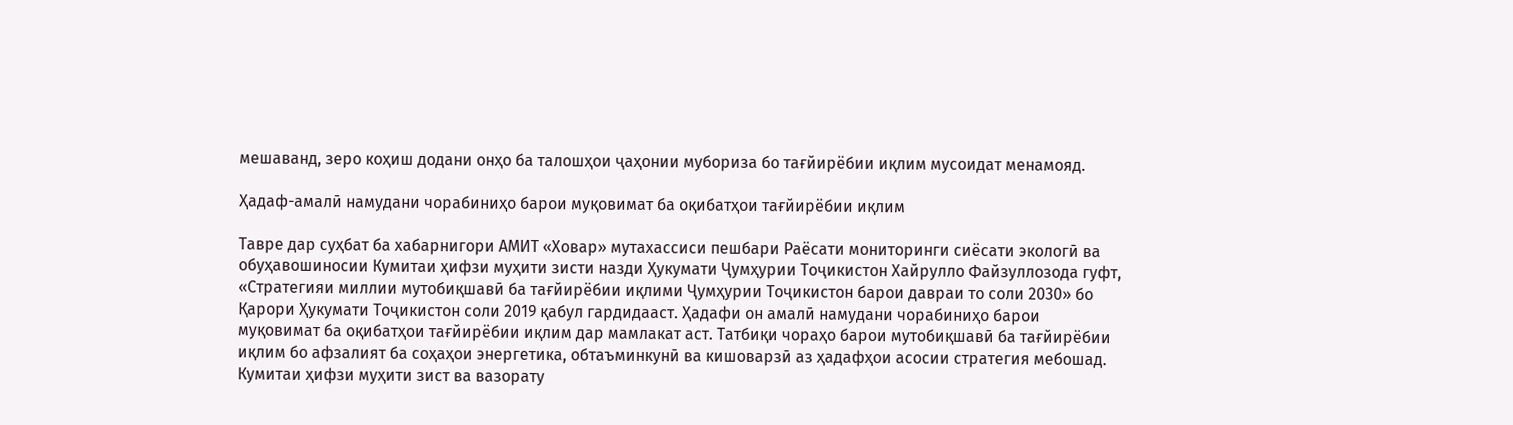мешаванд, зеро коҳиш додани онҳо ба талошҳои ҷаҳонии мубориза бо тағйирёбии иқлим мусоидат менамояд.

Ҳадаф-амалӣ намудани чорабиниҳо барои муқовимат ба оқибатҳои тағйирёбии иқлим

Тавре дар суҳбат ба хабарнигори АМИТ «Ховар» мутахассиси пешбари Раёсати мониторинги сиёсати экологӣ ва обуҳавошиносии Кумитаи ҳифзи муҳити зисти назди Ҳукумати Ҷумҳурии Тоҷикистон Хайрулло Файзуллозода гуфт, «Стратегияи миллии мутобиқшавӣ ба тағйирёбии иқлими Ҷумҳурии Тоҷикистон барои давраи то соли 2030» бо Қарори Ҳукумати Тоҷикистон соли 2019 қабул гардидааст. Ҳадафи он амалӣ намудани чорабиниҳо барои муқовимат ба оқибатҳои тағйирёбии иқлим дар мамлакат аст. Татбиқи чораҳо барои мутобиқшавӣ ба тағйирёбии иқлим бо афзалият ба соҳаҳои энергетика, обтаъминкунӣ ва кишоварзӣ аз ҳадафҳои асосии стратегия мебошад. Кумитаи ҳифзи муҳити зист ва вазорату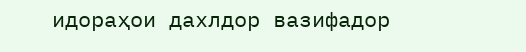идораҳои дахлдор вазифадор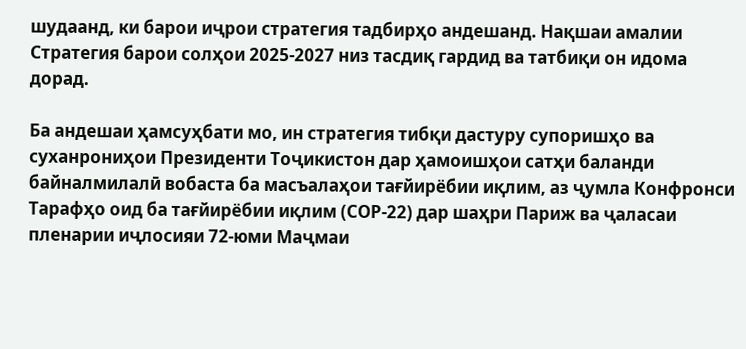шудаанд, ки барои иҷрои стратегия тадбирҳо андешанд. Нақшаи амалии Стратегия барои солҳои 2025-2027 низ тасдиқ гардид ва татбиқи он идома дорад.

Ба андешаи ҳамсуҳбати мо, ин стратегия тибқи дастуру супоришҳо ва суханрониҳои Президенти Тоҷикистон дар ҳамоишҳои сатҳи баланди байналмилалӣ вобаста ба масъалаҳои тағйирёбии иқлим, аз ҷумла Конфронси Тарафҳо оид ба тағйирёбии иқлим (СОР-22) дар шаҳри Париж ва ҷаласаи пленарии иҷлосияи 72-юми Маҷмаи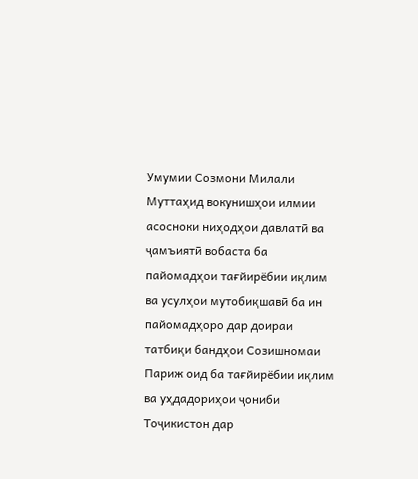Умумии Созмони Милали Муттаҳид вокунишҳои илмии асосноки ниҳодҳои давлатӣ ва ҷамъиятӣ вобаста ба пайомадҳои тағйирёбии иқлим ва усулҳои мутобиқшавӣ ба ин пайомадҳоро дар доираи татбиқи бандҳои Созишномаи Париж оид ба тағйирёбии иқлим ва уҳдадориҳои ҷониби Тоҷикистон дар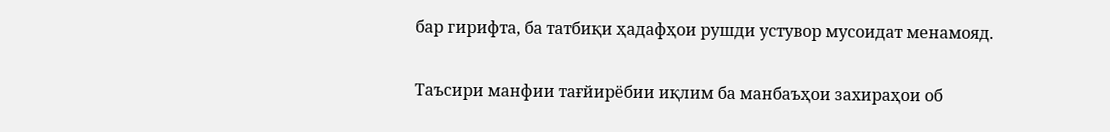бар гирифта, ба татбиқи ҳадафҳои рушди устувор мусоидат менамояд.

Таъсири манфии тағйирёбии иқлим ба манбаъҳои захираҳои об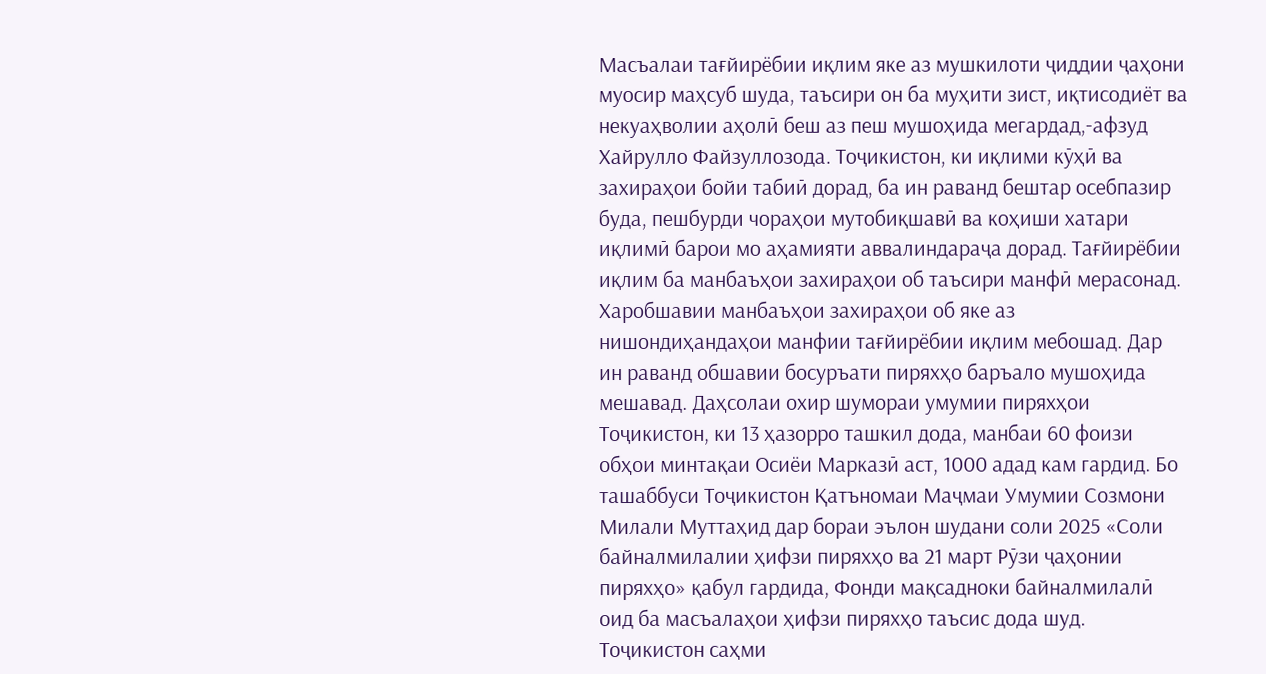Масъалаи тағйирёбии иқлим яке аз мушкилоти ҷиддии ҷаҳони муосир маҳсуб шуда, таъсири он ба муҳити зист, иқтисодиёт ва некуаҳволии аҳолӣ беш аз пеш мушоҳида мегардад,-афзуд Хайрулло Файзуллозода. Тоҷикистон, ки иқлими кӯҳӣ ва захираҳои бойи табиӣ дорад, ба ин раванд бештар осебпазир буда, пешбурди чораҳои мутобиқшавӣ ва коҳиши хатари иқлимӣ барои мо аҳамияти аввалиндараҷа дорад. Тағйирёбии иқлим ба манбаъҳои захираҳои об таъсири манфӣ мерасонад. Харобшавии манбаъҳои захираҳои об яке аз нишондиҳандаҳои манфии тағйирёбии иқлим мебошад. Дар ин раванд обшавии босуръати пиряхҳо баръало мушоҳида мешавад. Даҳсолаи охир шумораи умумии пиряхҳои Тоҷикистон, ки 13 ҳазорро ташкил дода, манбаи 60 фоизи обҳои минтақаи Осиёи Марказӣ аст, 1000 адад кам гардид. Бо ташаббуси Тоҷикистон Қатъномаи Маҷмаи Умумии Созмони Милали Муттаҳид дар бораи эълон шудани соли 2025 «Соли байналмилалии ҳифзи пиряхҳо ва 21 март Рӯзи ҷаҳонии пиряхҳо» қабул гардида, Фонди мақсадноки байналмилалӣ оид ба масъалаҳои ҳифзи пиряхҳо таъсис дода шуд. Тоҷикистон саҳми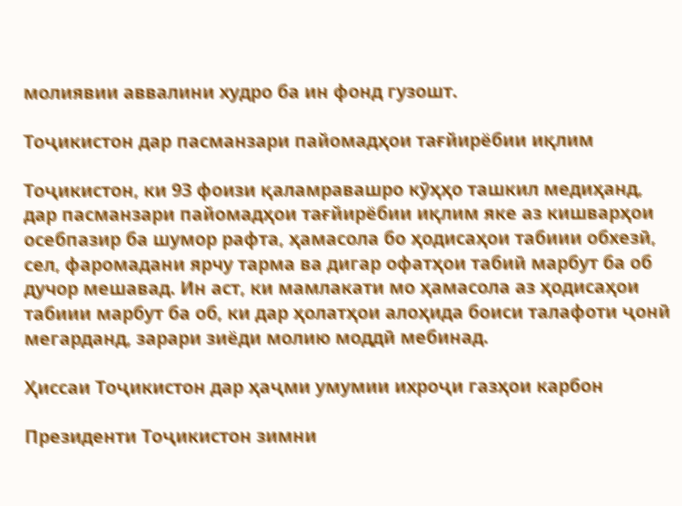молиявии аввалини худро ба ин фонд гузошт.

Тоҷикистон дар пасманзари пайомадҳои тағйирёбии иқлим

Тоҷикистон, ки 93 фоизи қаламравашро кӯҳҳо ташкил медиҳанд, дар пасманзари пайомадҳои тағйирёбии иқлим яке аз кишварҳои осебпазир ба шумор рафта, ҳамасола бо ҳодисаҳои табиии обхезӣ, сел, фаромадани ярчу тарма ва дигар офатҳои табиӣ марбут ба об дучор мешавад. Ин аст, ки мамлакати мо ҳамасола аз ҳодисаҳои табиии марбут ба об, ки дар ҳолатҳои алоҳида боиси талафоти ҷонӣ мегарданд, зарари зиёди молию моддӣ мебинад.

Ҳиссаи Тоҷикистон дар ҳаҷми умумии ихроҷи газҳои карбон

Президенти Тоҷикистон зимни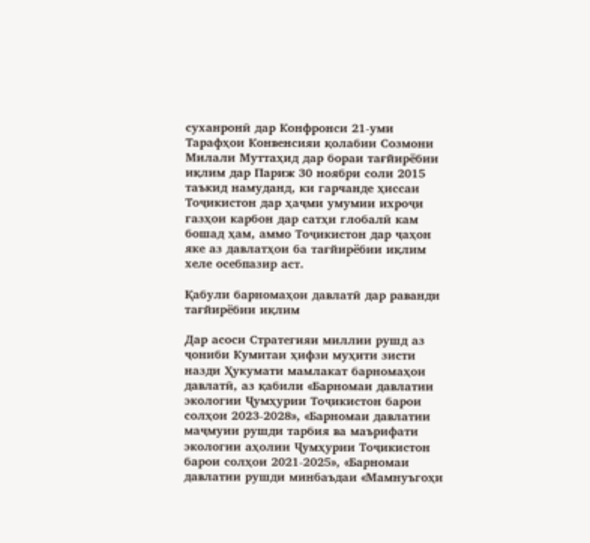суханронӣ дар Конфронси 21-уми Тарафҳои Конвенсияи қолабии Созмони Милали Муттаҳид дар бораи тағйирёбии иқлим дар Париж 30 ноябри соли 2015 таъкид намуданд, ки гарчанде ҳиссаи Тоҷикистон дар ҳаҷми умумии ихроҷи газҳои карбон дар сатҳи глобалӣ кам бошад ҳам, аммо Тоҷикистон дар ҷаҳон яке аз давлатҳои ба тағйирёбии иқлим хеле осебпазир аст.

Қабули барномаҳои давлатӣ дар раванди тағйирёбии иқлим

Дар асоси Стратегияи миллии рушд аз ҷониби Кумитаи ҳифзи муҳити зисти назди Ҳукумати мамлакат барномаҳои давлатӣ, аз қабили «Барномаи давлатии экологии Ҷумҳурии Тоҷикистон барои солҳои 2023-2028», «Барномаи давлатии маҷмуии рушди тарбия ва маърифати экологии аҳолии Ҷумҳурии Тоҷикистон барои солҳои 2021-2025», «Барномаи давлатии рушди минбаъдаи «Мамнуъгоҳи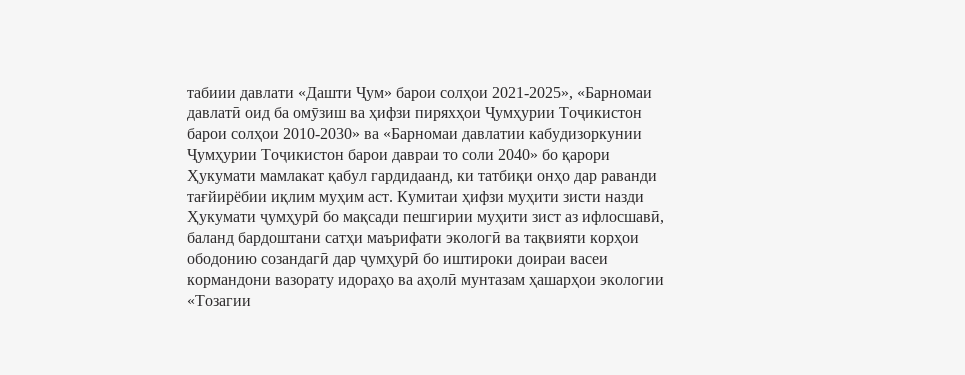табиии давлати «Дашти Ҷум» барои солҳои 2021-2025», «Барномаи давлатӣ оид ба омӯзиш ва ҳифзи пиряхҳои Ҷумҳурии Тоҷикистон барои солҳои 2010-2030» ва «Барномаи давлатии кабудизоркунии Ҷумҳурии Тоҷикистон барои давраи то соли 2040» бо қарори Ҳукумати мамлакат қабул гардидаанд, ки татбиқи онҳо дар раванди тағйирёбии иқлим муҳим аст. Кумитаи ҳифзи муҳити зисти назди Ҳукумати ҷумҳурӣ бо мақсади пешгирии муҳити зист аз ифлосшавӣ, баланд бардоштани сатҳи маърифати экологӣ ва тақвияти корҳои ободонию созандагӣ дар ҷумҳурӣ бо иштироки доираи васеи кормандони вазорату идораҳо ва аҳолӣ мунтазам ҳашарҳои экологии «Тозагии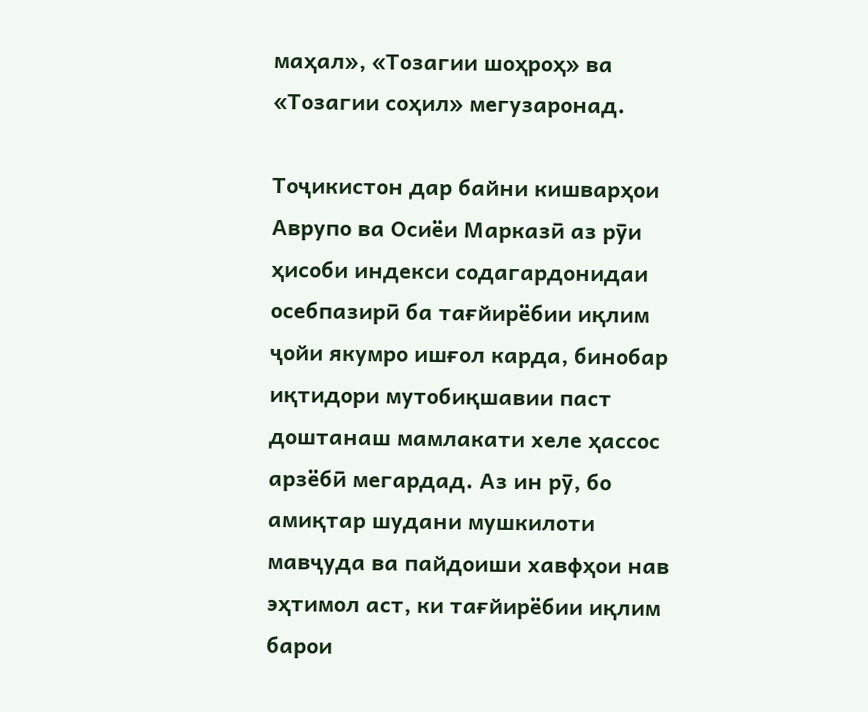маҳал», «Тозагии шоҳроҳ» ва «Тозагии соҳил» мегузаронад.

Тоҷикистон дар байни кишварҳои Аврупо ва Осиёи Марказӣ аз рӯи ҳисоби индекси содагардонидаи осебпазирӣ ба тағйирёбии иқлим ҷойи якумро ишғол карда, бинобар иқтидори мутобиқшавии паст доштанаш мамлакати хеле ҳассос арзёбӣ мегардад. Аз ин рӯ, бо амиқтар шудани мушкилоти мавҷуда ва пайдоиши хавфҳои нав эҳтимол аст, ки тағйирёбии иқлим барои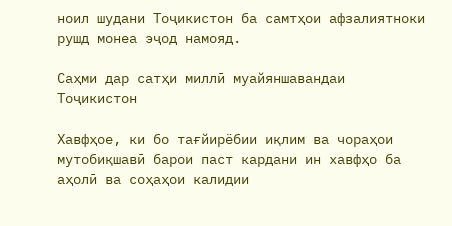ноил шудани Тоҷикистон ба самтҳои афзалиятноки рушд монеа эҷод намояд.

Саҳми дар сатҳи миллӣ муайяншавандаи Тоҷикистон

Хавфҳое, ки бо тағйирёбии иқлим ва чораҳои мутобиқшавӣ барои паст кардани ин хавфҳо ба аҳолӣ ва соҳаҳои калидии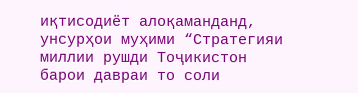иқтисодиёт алоқаманданд, унсурҳои муҳими “Стратегияи миллии рушди Тоҷикистон барои давраи то соли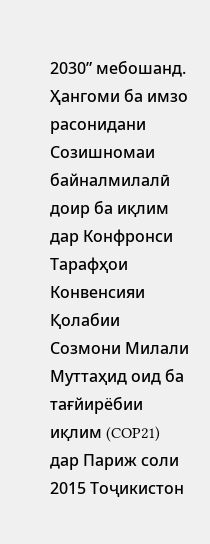2030” мебошанд. Ҳангоми ба имзо расонидани Созишномаи байналмилалӣ доир ба иқлим дар Конфронси Тарафҳои Конвенсияи Қолабии Созмони Милали Муттаҳид оид ба тағйирёбии иқлим (COP21) дар Париж соли 2015 Тоҷикистон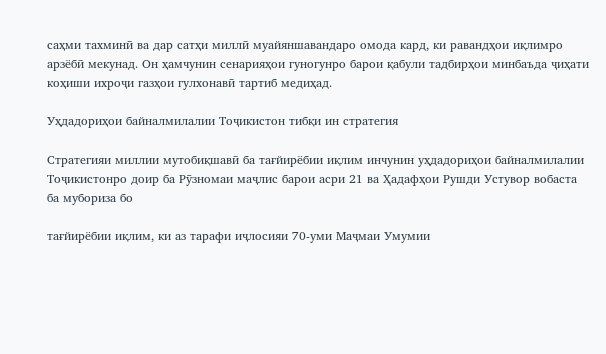саҳми тахминӣ ва дар сатҳи миллӣ муайяншавандаро омода кард, ки равандҳои иқлимро арзёбӣ мекунад. Он ҳамчунин сенарияҳои гуногунро барои қабули тадбирҳои минбаъда ҷиҳати коҳиши ихроҷи газҳои гулхонавӣ тартиб медиҳад.

Уҳдадориҳои байналмилалии Тоҷикистон тибқи ин стратегия

Стратегияи миллии мутобиқшавӣ ба тағйирёбии иқлим инчунин уҳдадориҳои байналмилалии Тоҷикистонро доир ба Рӯзномаи маҷлис барои асри 21 ва Ҳадафҳои Рушди Устувор вобаста ба мубориза бо

тағйирёбии иқлим, ки аз тарафи иҷлосияи 70-уми Маҷмаи Умумии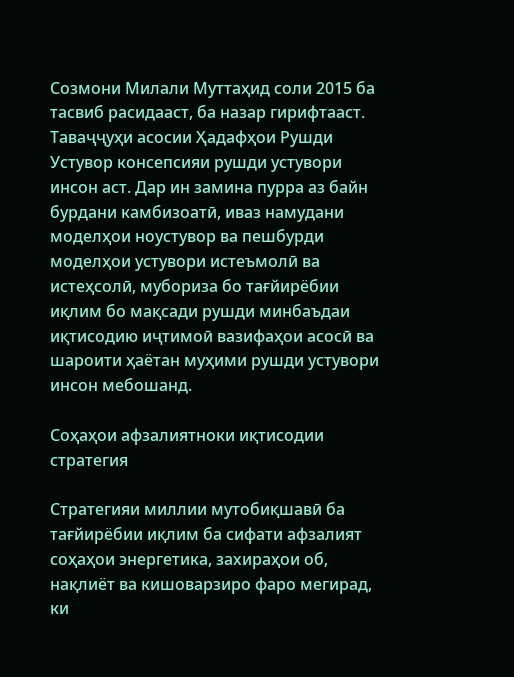Созмони Милали Муттаҳид соли 2015 ба тасвиб расидааст, ба назар гирифтааст. Таваҷҷуҳи асосии Ҳадафҳои Рушди Устувор консепсияи рушди устувори инсон аст. Дар ин замина пурра аз байн бурдани камбизоатӣ, иваз намудани моделҳои ноустувор ва пешбурди моделҳои устувори истеъмолӣ ва истеҳсолӣ, мубориза бо тағйирёбии иқлим бо мақсади рушди минбаъдаи иқтисодию иҷтимоӣ вазифаҳои асосӣ ва шароити ҳаётан муҳими рушди устувори инсон мебошанд.

Соҳаҳои афзалиятноки иқтисодии стратегия

Стратегияи миллии мутобиқшавӣ ба тағйирёбии иқлим ба сифати афзалият соҳаҳои энергетика, захираҳои об, нақлиёт ва кишоварзиро фаро мегирад, ки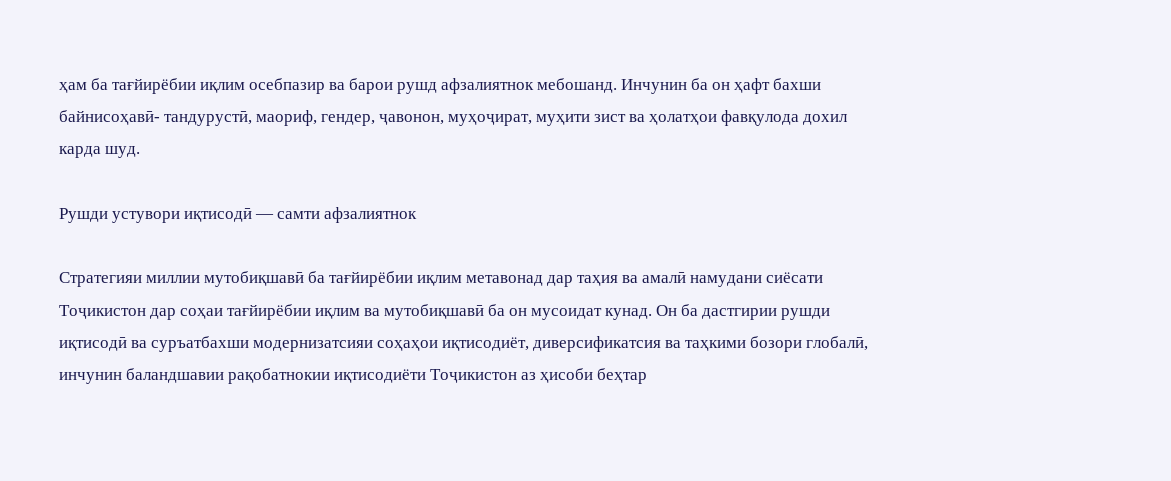ҳам ба тағйирёбии иқлим осебпазир ва барои рушд афзалиятнок мебошанд. Инчунин ба он ҳафт бахши байнисоҳавӣ- тандурустӣ, маориф, гендер, ҷавонон, муҳоҷират, муҳити зист ва ҳолатҳои фавқулода дохил карда шуд.

Рушди устувори иқтисодӣ — самти афзалиятнок

Стратегияи миллии мутобиқшавӣ ба тағйирёбии иқлим метавонад дар таҳия ва амалӣ намудани сиёсати Тоҷикистон дар соҳаи тағйирёбии иқлим ва мутобиқшавӣ ба он мусоидат кунад. Он ба дастгирии рушди иқтисодӣ ва суръатбахши модернизатсияи соҳаҳои иқтисодиёт, диверсификатсия ва таҳкими бозори глобалӣ, инчунин баландшавии рақобатнокии иқтисодиёти Тоҷикистон аз ҳисоби беҳтар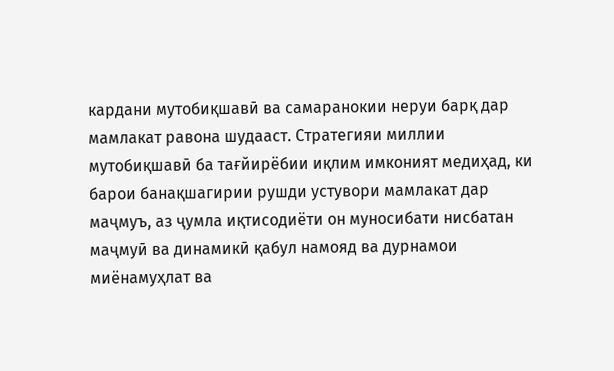кардани мутобиқшавӣ ва самаранокии неруи барқ дар мамлакат равона шудааст. Стратегияи миллии мутобиқшавӣ ба тағйирёбии иқлим имконият медиҳад, ки барои банақшагирии рушди устувори мамлакат дар маҷмуъ, аз ҷумла иқтисодиёти он муносибати нисбатан маҷмуӣ ва динамикӣ қабул намояд ва дурнамои миёнамуҳлат ва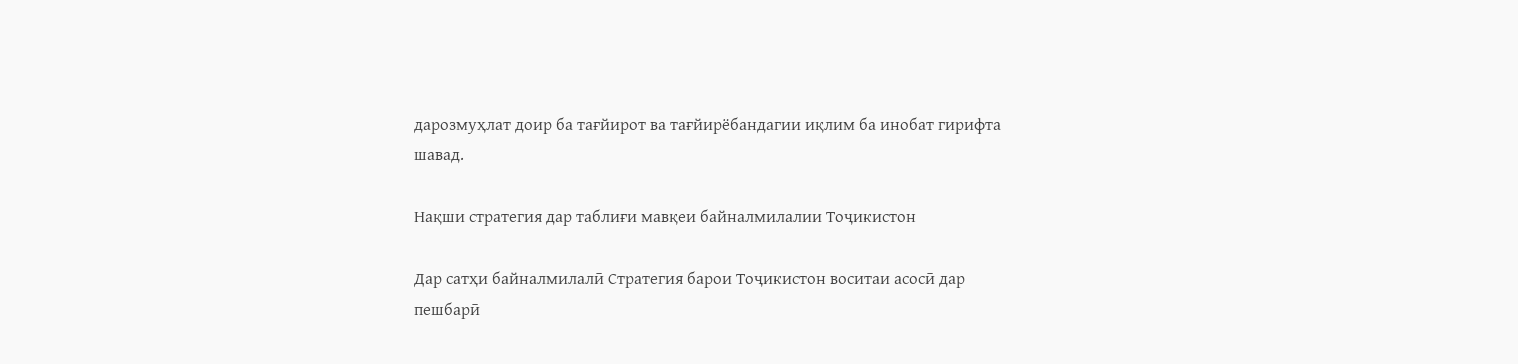дарозмуҳлат доир ба тағйирот ва тағйирёбандагии иқлим ба инобат гирифта шавад.

Нақши стратегия дар таблиғи мавқеи байналмилалии Тоҷикистон

Дар сатҳи байналмилалӣ Стратегия барои Тоҷикистон воситаи асосӣ дар пешбарӣ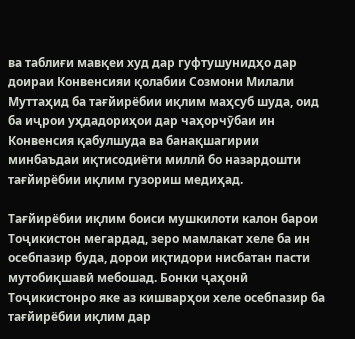ва таблиғи мавқеи худ дар гуфтушунидҳо дар доираи Конвенсияи қолабии Созмони Милали Муттаҳид ба тағйирёбии иқлим маҳсуб шуда, оид ба иҷрои уҳдадориҳои дар чаҳорчӯбаи ин Конвенсия қабулшуда ва банақшагирии минбаъдаи иқтисодиёти миллӣ бо назардошти тағйирёбии иқлим гузориш медиҳад.

Тағйирёбии иқлим боиси мушкилоти калон барои Тоҷикистон мегардад, зеро мамлакат хеле ба ин осебпазир буда, дорои иқтидори нисбатан пасти мутобиқшавӣ мебошад. Бонки ҷаҳонӣ Тоҷикистонро яке аз кишварҳои хеле осебпазир ба тағйирёбии иқлим дар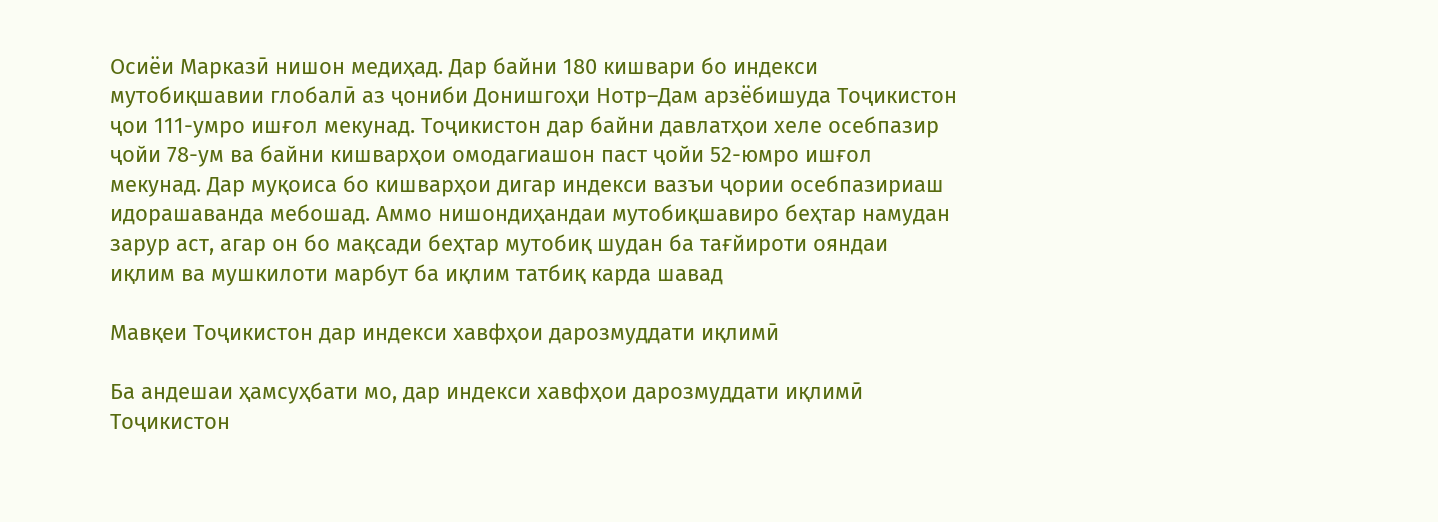Осиёи Марказӣ нишон медиҳад. Дар байни 180 кишвари бо индекси мутобиқшавии глобалӣ аз ҷониби Донишгоҳи Нотр–Дам арзёбишуда Тоҷикистон ҷои 111-умро ишғол мекунад. Тоҷикистон дар байни давлатҳои хеле осебпазир ҷойи 78-ум ва байни кишварҳои омодагиашон паст ҷойи 52-юмро ишғол мекунад. Дар муқоиса бо кишварҳои дигар индекси вазъи ҷории осебпазириаш идорашаванда мебошад. Аммо нишондиҳандаи мутобиқшавиро беҳтар намудан зарур аст, агар он бо мақсади беҳтар мутобиқ шудан ба тағйироти ояндаи иқлим ва мушкилоти марбут ба иқлим татбиқ карда шавад

Мавқеи Тоҷикистон дар индекси хавфҳои дарозмуддати иқлимӣ

Ба андешаи ҳамсуҳбати мо, дар индекси хавфҳои дарозмуддати иқлимӣ Тоҷикистон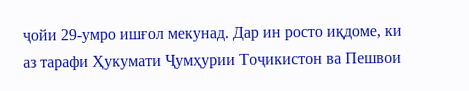ҷойи 29-умро ишғол мекунад. Дар ин росто иқдоме, ки аз тарафи Ҳукумати Ҷумҳурии Тоҷикистон ва Пешвои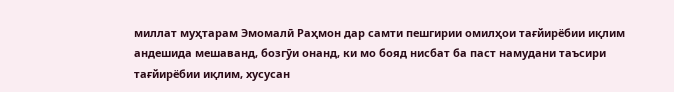миллат муҳтарам Эмомалӣ Раҳмон дар самти пешгирии омилҳои тағйирёбии иқлим андешида мешаванд, бозгӯи онанд, ки мо бояд нисбат ба паст намудани таъсири тағйирёбии иқлим, хусусан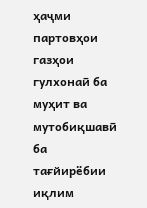ҳаҷми партовҳои газҳои гулхонаӣ ба муҳит ва мутобиқшавӣ ба тағйирёбии иқлим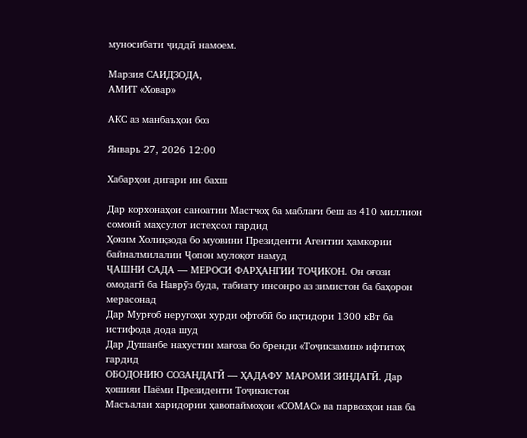муносибати ҷиддӣ намоем.

Марзия САИДЗОДА,
АМИТ «Ховар»

АКС аз манбаъҳои боз

Январь 27, 2026 12:00

Хабарҳои дигари ин бахш

Дар корхонаҳои саноатии Мастчоҳ ба маблағи беш аз 410 миллион сомонӣ маҳсулот истеҳсол гардид
Ҳоким Холиқзода бо муовини Президенти Агентии ҳамкории байналмилалии Ҷопон мулоқот намуд
ҶАШНИ САДА — МЕРОСИ ФАРҲАНГИИ ТОҶИКОН. Он оғози омодагӣ ба Наврӯз буда, табиату инсонро аз зимистон ба баҳорон мерасонад
Дар Мурғоб неругоҳи хурди офтобӣ бо иқтидори 1300 кВт ба истифода дода шуд
Дар Душанбе нахустин мағоза бо бренди «Тоҷикзамин» ифтитоҳ гардид
ОБОДОНИЮ СОЗАНДАГӢ — ҲАДАФУ МАРОМИ ЗИНДАГӢ. Дар ҳошияи Паёми Президенти Тоҷикистон
Масъалаи харидории ҳавопаймоҳои «COMAC» ва парвозҳои нав ба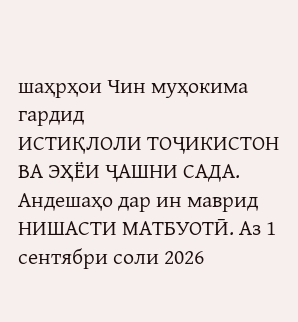шаҳрҳои Чин муҳокима гардид
ИСТИҚЛОЛИ ТОҶИКИСТОН ВА ЭҲЁИ ҶАШНИ САДА. Андешаҳо дар ин маврид
НИШАСТИ МАТБУОТӢ. Аз 1 сентябри соли 2026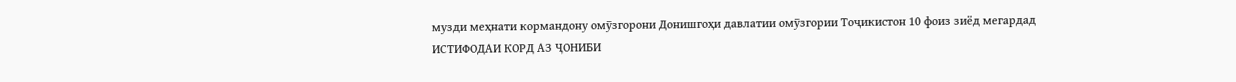музди меҳнати кормандону омӯзгорони Донишгоҳи давлатии омӯзгории Тоҷикистон 10 фоиз зиёд мегардад
ИСТИФОДАИ КОРД АЗ ҶОНИБИ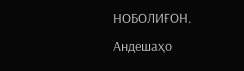НОБОЛИҒОН. Андешаҳо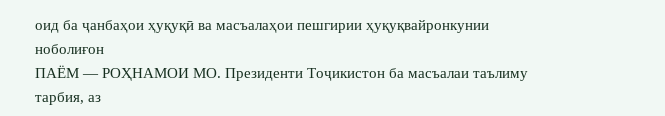оид ба ҷанбаҳои ҳуқуқӣ ва масъалаҳои пешгирии ҳуқуқвайронкунии ноболиғон
ПАЁМ — РОҲНАМОИ МО. Президенти Тоҷикистон ба масъалаи таълиму тарбия, аз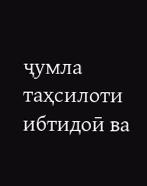ҷумла таҳсилоти ибтидоӣ ва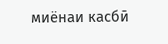миёнаи касбӣ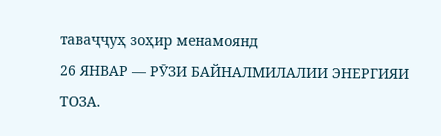таваҷҷуҳ зоҳир менамоянд
26 ЯНВАР — РӮЗИ БАЙНАЛМИЛАЛИИ ЭНЕРГИЯИ ТОЗА.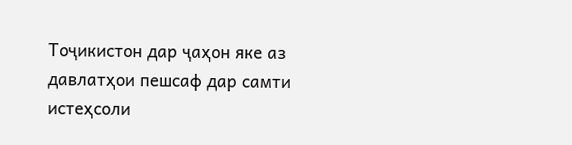Тоҷикистон дар ҷаҳон яке аз давлатҳои пешсаф дар самти истеҳсоли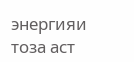энергияи тоза аст